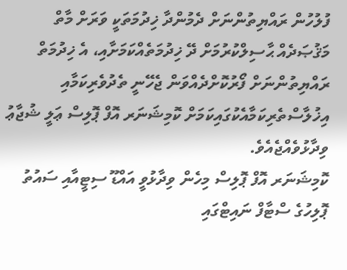ފުލުހުން ރައްޔިތުންނަށް ދެމުންދާ ޚިދުމަތަކީ ވަރަށް މާތް މަޤުޞަދެއް ޙާސިލްކުރުމަށް ދޭ ޚިދުމަތެއްކަމަށާއި، އެ ޚިދުމަތް ރައްޔިތުންނަށް ފޯރުކޮށްދެއްވަން ޖެހޭނީ ތެދުވެރިކަމާއި އިޚުލާސްތެރިކަމާއެކުގައިކަމަށް ކޮމިޝަނަރ އޮފް ޕޮލިސް ޢަލީ ޝުޖާޢު ވިދާޅުވެއްޖެއެވެ.
ކޮމިޝަނަރ އޮފް ޕޮލިސް މިހެން ވިދާޅުވީ އައްޑޫ ސިޓީއާއި ސައުތު ޕޮލިހުގެ ސްޓާފް ނައިޓްގައި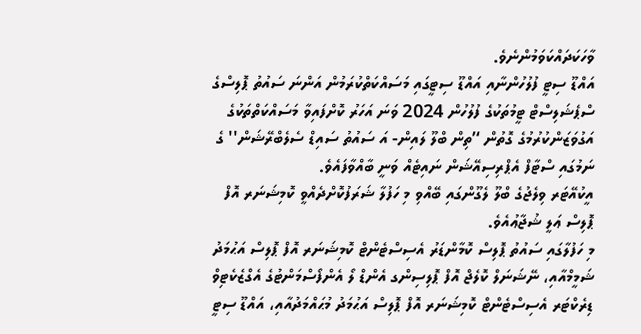ވާހަކަދައްކަވަމުންނެވެ.
އައްޑޫ ސިޓީ ފުލުހުންނާއި އައްޑޫ ސިޓީގައި މަސައްކަތްކުރަމުން އަންނަ ސައުތު ޕޮލިސްގެ ސްޕެޝަލިސްޓް ޓީމުތަކުގެ ފުލުހުން 2024 ވަނަ އަހަރު ކޮށްފައިވާ މަސައްކަތްތަކުގެ އަގުވަޒަންކުރުމުގެ ގޮތުން ‘’ތިން ބްލޫ ލައިން- އަ ސައުތު ސައިޑް ސެލެބްރޭޝަން'' ގެ ނަމުގައި ސްޓާފް އެޕްރިސިއޭޝަން ނައިޓެއް ވަނީ ބާއްވާފައެވެ.
އީކުއޭޓަރ ވިލެޖުގެ ބްލޫ ލެގޫންގައި ބޭއްވި މި ހަފުލާ ޝަރަފުކޮށްދެއްވީ ކޮމިޝަނަރ އޮފް ޕޮލިސް ޢަލީ ޝުޖާޢުއެވެ.
މި ހަފުލާގައި ސައުތު ޕޮލިސް ކޮމާންޑަރު އެސިސްޓެންޓް ކޮމިޝަނަރ އޮފް ޕޮލިސް އަޙުމަދު ޝަމީމްއާއި، ނޭޝަނަލް ކޮލެޖް އޮފް ޕޮލިސިންގ އެންޑް ލޯ އެންފޯސްމަންޓުގެ އެގްޒެކެޓިވް ޑިރެކްޓަރ އެސިސްޓެންޓް ކޮމިޝަނަރ އޮފް ޕޮލިސް އަޙުމަދު މުޙައްމަދުއާއި، އައްޑޫ ސިޓީ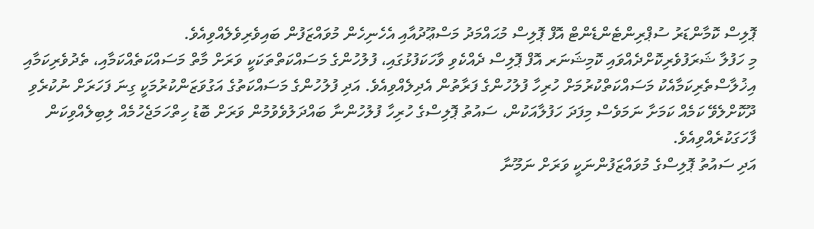ޕޮލިސް ކޮމާންޑަރު ސުޕްރިންޓެންޑެންޓް އޮފް ޕޮލިސް މުޙައްމަދު މަސްޢޫދުއާއި އެހެނިހެން މުވައްޒަފުން ބައިވެރިވެލެއްވިއެވެ.
މި ހަފުލާ ޝަރަފުވެރިކޮށްދެއްވައި ކޮމިޝަނަރ އޮފް ޕޮލިސް ދެއްކެވި ވާހަކަފުޅުގައި، ފުލުހުންގެ މަސައްކަތްތަކަކީ ވަރަށް މާތް މަސައްކަތެއްކަމާއި، ތެދުވެރިކަމާއި އިޚުލާސްތެރިކަމާއެކު މަސައްކަތްކުރުމަށް ހުރިހާ ފުލުހުންގެ ފަރާތުން އެދިލެއްވިއެވެ. އަދި ފުލުހުންގެ މަސައްކަތުގެ އަގުވަޒަންކުރުމަކީ ގިނަ ފަހަރަށް ނުކުރެވި ދޫކޮށްލެވޭ ކަމެއް ކަމަށާ ނަމަވެސް މިފަދަ ހަފުލާއަކުން، ސައުތު ޕޮލިސްގެ ހުރިހާ ފުލުހުންނާ ބައްދަލުވެވުމުން ވަރަށް ބޮޑު ހިތްހަމަޖެހުމެއް ލިބިލެއްވިކަން ފާހަގަކުރެއްވިއެވެ.
އަދި ސައުތު ޕޮލިސްގެ މުވައްޒަފުންނަކީ ވަރަށް ނަމޫނާ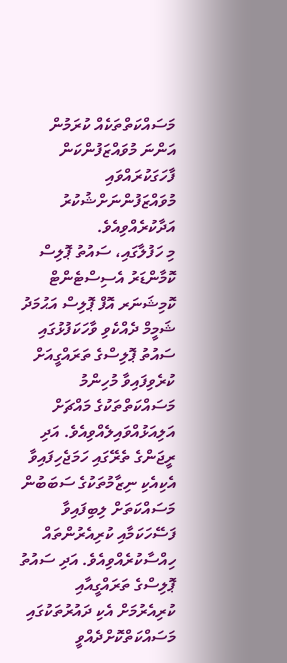މަސައްކަތްތަކެއް ކުރަމުން އަންނަ މުވައްޒަފުންކަން ފާހަގަކުރައްވައި މުވައްޒަފުންނަށްޝުކުރު އަދާކުރެއްވިއެވެ.
މި ހަފުލާގައި، ސައުތު ޕޮލިސް ކޮމާންޑަރު އެސިސްޓެންޓް ކޮމިޝަނަރ އޮފް ޕޮލިސް އަޙުމަދު ޝަމީމް ދެއްކެވި ވާހަކަފުޅުގައި ސައުތު ޕޮލިސްގެ ތަރައްގީއަށް ކުރެވިފައިވާ މުހިންމު މަސައްކަތްތަކުގެ މައްޗަށް އަލިއަޅުއްވައިލެއްވިއެވެ. އަދި ރީޖަންގެ ތެރޭގައި ހަމަޖެހިފައިވާ އެކިއެކި ނިޒާމުތަކުގެ ސަބަބުން މަސައްކަތަށް ލިބިފައިވާ ފަސޭހަކަމާއި ކުރިއެރުންތައް ހިއްސާކުރެއްވިއެވެ. އަދި ސައުތު ޕޮލިސްގެ ތަރައްގީއާއި ކުރިއެރުމަށް އެކި ދައުރުތަކުގައި މަސައްކަތްކޮށްދެއްވީ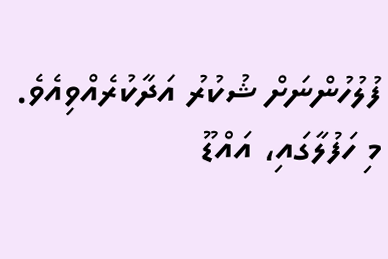ފުލުހުންނަށް ޝުކުރު އަދާކުރެއްވިއެވެ.
މި ހަފުލާގައި، އައްޑޫ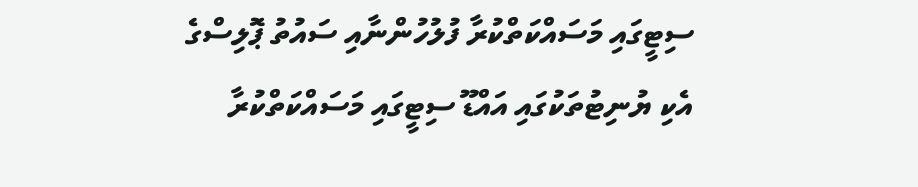ސިޓީގައި މަސައްކަތްކުރާ ފުލުހުންނާއި ސައުތު ޕޮލިސްގެ އެކި ޔުނިޓުތަކުގައި އައްޑޫ ސިޓީގައި މަސައްކަތްކުރާ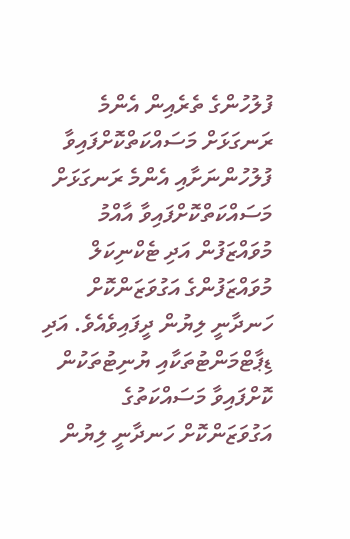ފުލުހުންގެ ތެރެއިން އެންމެ ރަނގަޅަށް މަސައްކަތްކޮށްފައިވާ ފުލުހުންނަށާއި އެންމެ ރަނގަޅަށް މަސައްކަތްކޮށްފައިވާ އާއްމު މުވައްޒަފުން އަދި ޓެކްނިކަލް މުވައްޒަފުންގެ އަގުވަޒަންކޮށް ހަނދާނީ ލިޔުން ދީފައިވެއެވެ. އަދި ޑިޕާޓްމަންޓުތަކާއި ޔުނިޓުތަކުން ކޮށްފައިވާ މަސައްކަތުގެ އަގުވަޒަންކޮށް ހަނދާނީ ލިޔުން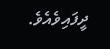ދީފައިވެއެވެ.